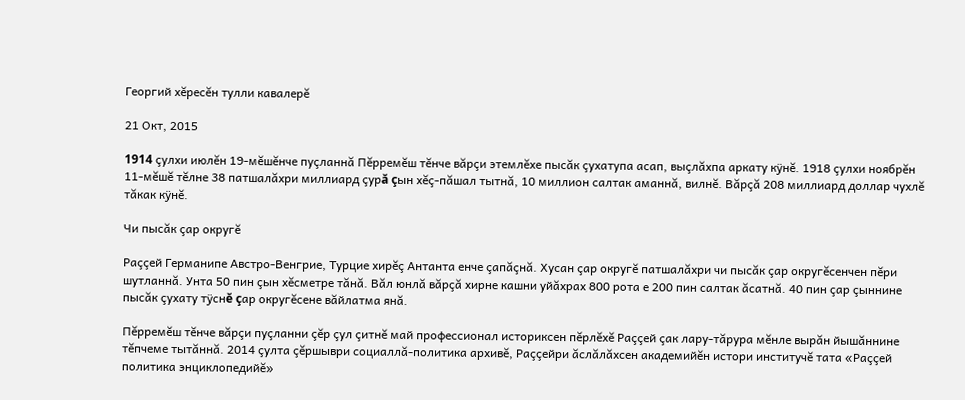Георгий хĕресĕн тулли кавалерĕ

21 Окт, 2015

1914 çулхи июлĕн 19-мĕшĕнче пуçланнă Пĕрремĕш тĕнче вăрçи этемлĕхе пысăк çухатупа асап, выçлăхпа аркату кÿнĕ. 1918 çулхи ноябрĕн 11-мĕшĕ тĕлне 38 патшалăхри миллиард çурă çын хĕç-пăшал тытнă, 10 миллион салтак аманнă, вилнĕ. Вăрçă 208 миллиард доллар чухлĕ тăкак кÿнĕ.

Чи пысăк çар округĕ

Раççей Германипе Австро-Венгрие, Турцие хирĕç Антанта енче çапăçнă. Хусан çар округĕ патшалăхри чи пысăк çар округĕсенчен пĕри шутланнă. Унта 50 пин çын хĕсметре тăнă. Вăл юнлă вăрçă хирне кашни уйăхрах 800 рота е 200 пин салтак ăсатнă. 40 пин çар çыннине пысăк çухату тÿснĕ çар округĕсене вăйлатма янă.

Пĕрремĕш тĕнче вăрçи пуçланни çĕр çул çитнĕ май профессионал историксен пĕрлĕхĕ Раççей çак лару-тăрура мĕнле вырăн йышăннине тĕпчеме тытăннă. 2014 çулта çĕршыври социаллă-политика архивĕ, Раççейри ăслăлăхсен академийĕн истори институчĕ тата «Раççей политика энциклопедийĕ»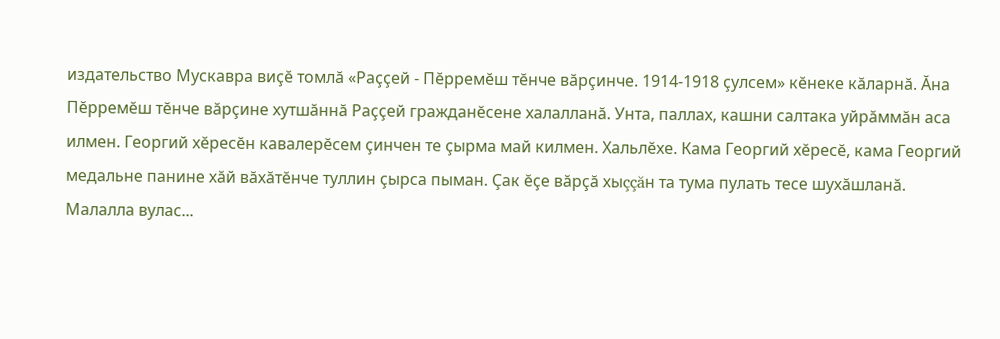издательство Мускавра виçĕ томлă «Раççей - Пĕрремĕш тĕнче вăрçинче. 1914-1918 çулсем» кĕнеке кăларнă. Ăна Пĕрремĕш тĕнче вăрçине хутшăннă Раççей гражданĕсене халалланă. Унта, паллах, кашни салтака уйрăммăн аса илмен. Георгий хĕресĕн кавалерĕсем çинчен те çырма май килмен. Хальлĕхе. Кама Георгий хĕресĕ, кама Георгий медальне панине хăй вăхăтĕнче туллин çырса пыман. Çак ĕçе вăрçă хыççăн та тума пулать тесе шухăшланă. Малалла вулас...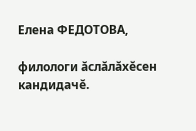Елена ФЕДОТОВА,

филологи ăслăлăхĕсен кандидачĕ.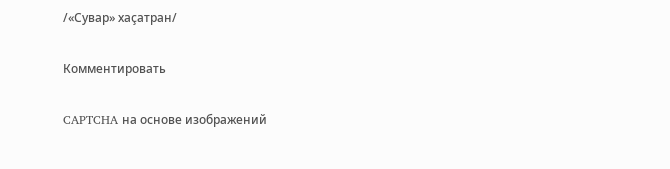/«Сувар» хаçатран/

Комментировать

CAPTCHA на основе изображений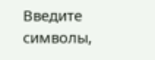Введите символы,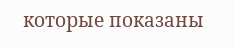которые показаны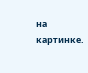на картинке.